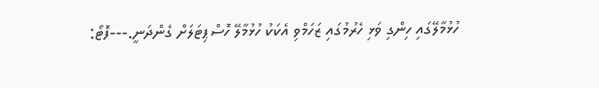ހުޅުމާލޭގައި ހިންގި ވަޅި ހެރުމުގައި ޒަހަމްވި އެކަކު ހުޅުމާލޭ ހޮސްޕިޓަލަށް ގެންދަނީ.---ފޮޓޯ: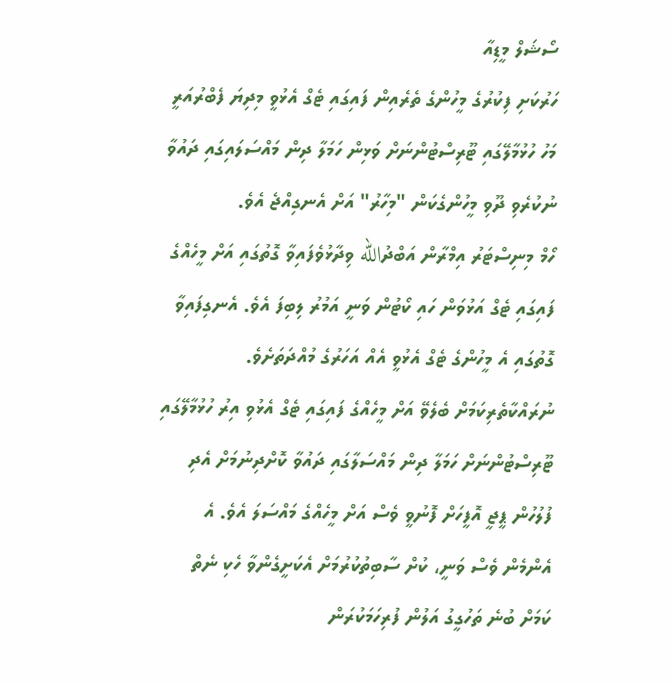ސޯޝަލް މީޑިއާ
ހަރުކަށި ފިކުރުގެ މީހުންގެ ތެރެއިން ފައިގައި ޓެގް އެޅުވީ މިދިޔަ ފެބްރުއަރީ މަހު ހުޅުމާލޭގައި ޓޫރިސްޓުންނަށް ވަޅިން ހަމަލާ ދިން މައްސަލައިގައި ދައުވާ ނުކުރެވި ދޫވި މީހުންގެކަން "މިހާރު" އަށް އެނގިއްޖެ އެވެ.
ހޯމް މިނިސްޓަރު އިމްރާން އަބްދުالله ވިދާޅުވެފައިވާ ގޮތުގައި އަށް މީހެއްގެ ފައިގައި ޓެގް އަޅުވަން ހައި ކޯޓުން ވަނީ އަމުރު ލިބިފަ އެވެ. އެނގިފައިވާ ގޮތުގައި އެ މީހުންގެ ޓެގް އެޅުވީ އެއް އަހަރުގެ މުއްދަތަށެވެ.
ނުރައްކާތެރިކަމަށް ބެލެވޭ އަށް މީހެއްގެ ފައިގައި ޓެގް އެޅުވި އިރު ހުޅުމާލޭގައި ޓޫރިސްޓުންނަށް ހަމަލާ ދިން މައްސަލާގައި ދައުވާ ކޮށްދިނުމަށް އެދި ފުލުހުން ޕީޖީ އޮފީހަށް ފޮނުވީ ވެސް އަށް މީހެއްގެ މައްސަލަ އެވެ. އެ އެންމެން ވެސް ވަނީ، ކުށް ސާބިތުކުރުމަށް އެކަށީގެންވާ ހެކި ނެތް ކަމަށް ބުނެ ތަހުގީގު އަލުން ފުރިހަމަކުރަން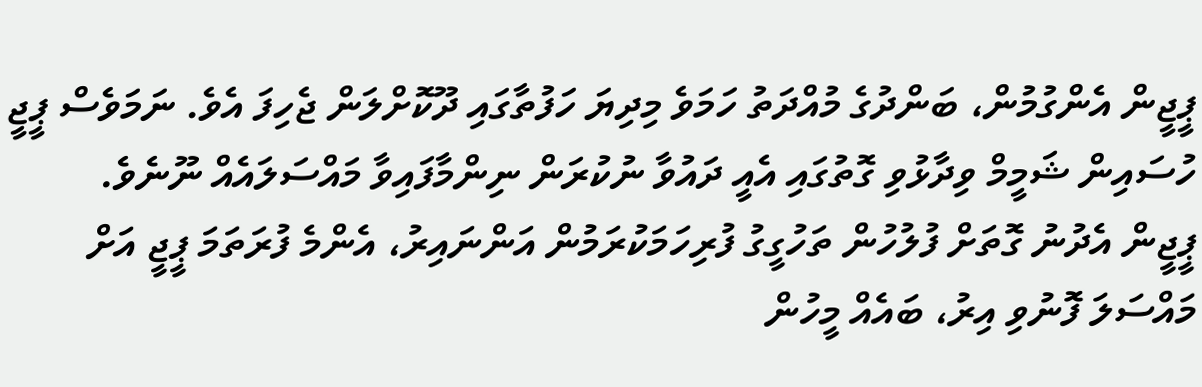ޕީޖީން އެންގުމުން، ބަންދުގެ މުއްދަތު ހަމަވެ މިދިޔަ ހަފުތާގައި ދޫކޮށްލަން ޖެހިފަ އެވެ. ނަމަވެސް ޕީޖީ ހުސައިން ޝަމީމް ވިދާޅުވި ގޮތުގައި އެއީ ދައުވާ ނުކުރަން ނިންމާފައިވާ މައްސަލައެއް ނޫނެވެ.
ޕީޖީން އެދުނު ގޮތަށް ފުލުހުން ތަހުގީގު ފުރިހަމަކުރަމުން އަންނައިރު، އެންމެ ފުރަތަމަ ޕީޖީ އަށް މައްސަލަ ފޮނުވި އިރު، ބައެއް މީހުން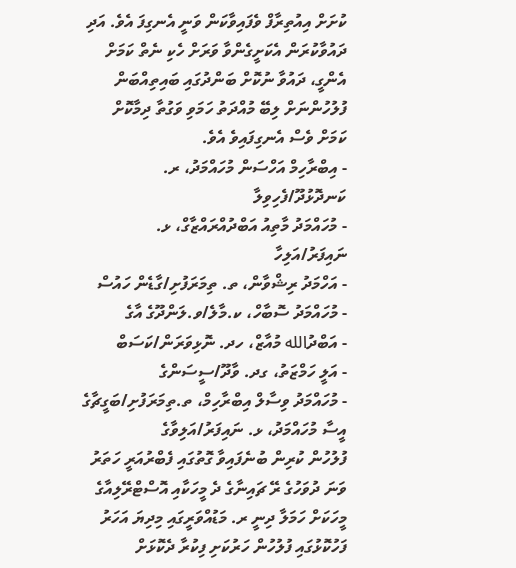ކުށަށް އިއުތިރާފް ވެފައިވާކަން ވަނީ އެނގިފަ އެވެ. އަދި ދައުވާކުރަން އެކަށީގެންވާ ވަރަށް ހެކި ނެތް ކަމަށް އެންގީ، ދައުވާ ނުކޮށް ބަންދުގައި ބައިތިއްބަން ފުލުހުންނަށް ލިބޭ މުއްދަތު ހަމަވި ވަގުތާ ދިމާކޮށް ކަމަށް ވެސް އެނގިފައިވެ އެވެ.
- އިބްރާހިމް އަހްސަން މުހައްމަދު، ރ. ކަނދޮޅުދޫ/ފެހިވިލާ
- މުހައްމަދު މާތިއު އަބްދުއްރައްޒާގް، ޅ. ނައިފަރު/އަލިހާ
- އަހްމަދު ރިޝްވާން، ތ. ތިމަރަފުށި/ގާޑެން ހައުސް
- މުހައްމަދު ސޮބާހް، ކ.މާލެ/ވ.ލަންދޫގެ އާގެ
- އަބްދުالله މުއާޒް، ހދ. ނޮޅިވަރަން/ކަސަބް
- އަލީ ހަމްޒަތު، ގދ. ވާދޫ/ސީސަންގެ
- މުހައްމަދު ވިސާލް އިބްރާހިމް، ތ.ތިމަރަފުށި/ބަގީޗާގެ
އީސާ މުހައްމަދު، ޅ. ނައިފަރު/އަލިވާގެ
ފުލުހުން ކުރިން ބުނެފައިވާ ގޮތުގައި ފެބްރުއަރީ ހަތަރު ވަނަ ދުވަހުގެ ރޭ ޗައިނާގެ ދެ މީހަކާއި އޮސްޓްރޭލިއާގެ މީހަކަށް ހަމަލާ ދިނީ ރ. މަޑުއްވަރީގައި މިދިޔަ އަހަރު ފަހުކޮޅުގައި ފުލުހުން ހަރުކަށި ފިކުރާ ދެކޮޅަށް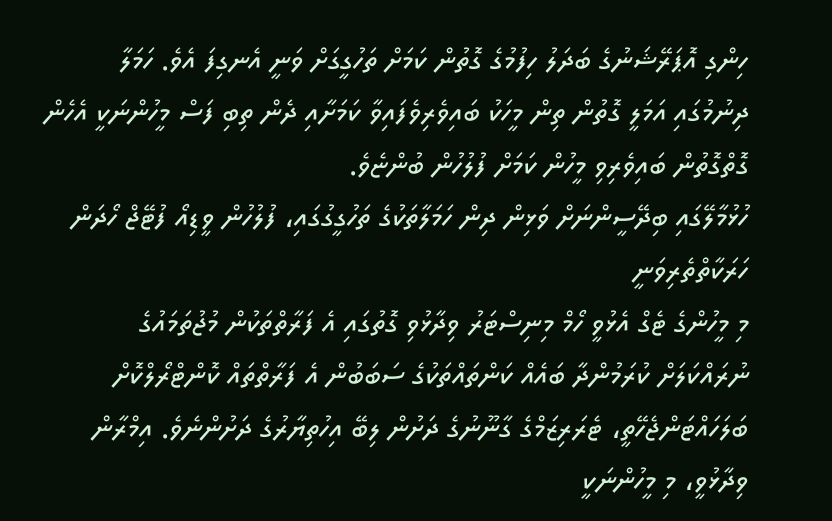ހިންގި އޮޕަރޭޝަނުގެ ބަދަލު ހިފުމުގެ ގޮތުން ކަމަށް ތަހުގީގަށް ވަނީ އެނގިފަ އެވެ. ހަމަލާ ދިނުމުގައި އަމަލީ ގޮތުން ތިން މީހަކު ބައިވެރިވެފައިވާ ކަމަށާއި ދެން ތިބި ފަސް މީހުންނަކީ އެހެން ގޮތްގޮތުން ބައިވެރިވި މީހުން ކަމަށް ފުލުހުން ބުންޏެވެ.
ހުޅުމާލޭގައި ބިދޭސީންނަށް ވަޅިން ދިން ހަމަލާތަކުގެ ތަހުގީގުގައި، ފުލުހުން ވީޑިއޯ ފުޓޭޖް ހޯދަން ހަރަކާތްތެރިވަނީ
މި މީހުންގެ ޓެގް އެޅުވީ ހޯމް މިނިސްޓަރު ވިދާޅުވި ގޮތުގައި އެ ފަރާތްތަކުން މުޖުތަމައުގެ ނުރައްކަލަށް ކުރަމުންދާ ބައެއް ކަންތައްތަކުގެ ސަބަބުން އެ ފަރާތްތައް ކޮންޓްރޯލްކޮށް ބަލަހައްޓަންޖެހޭތީ، ޓެރަރިޒަމްގެ ގާނޫނުގެ ދަށުން ލިބޭ އިހުތިޔާރުގެ ދަށުންނެވެ. އިމްރާން ވިދާޅުވީ، މި މީހުންނަކީ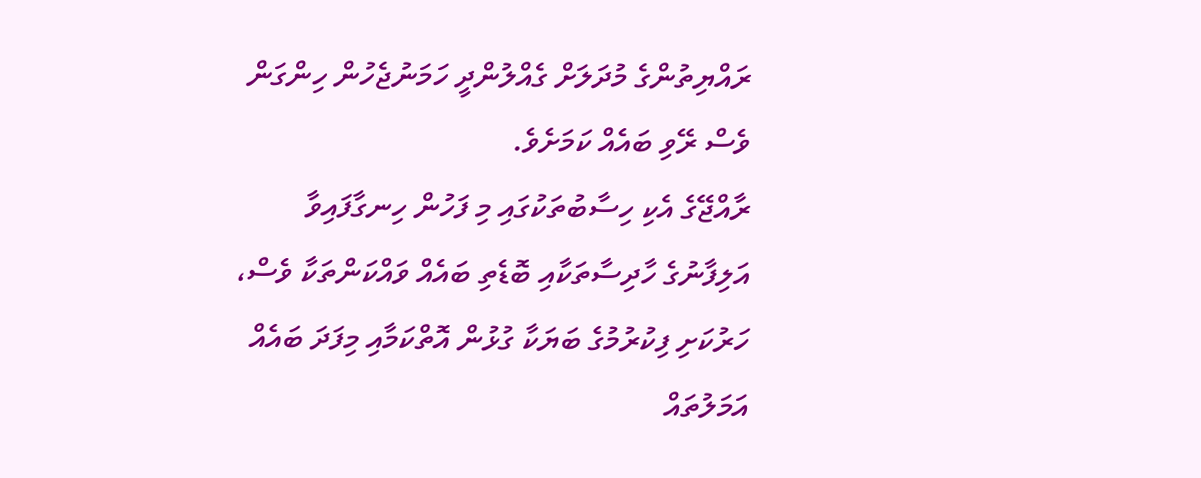ރައްޔިތުންގެ މުދަލަށް ގެއްލުންދީ ހަމަނުޖެހުން ހިންގަން ވެސް ރޭވި ބައެއް ކަމަށެވެ.
ރާއްޖޭގެ އެކި ހިސާބުތަކުގައި މި ފަހުން ހިނގާފައިވާ އަލިފާނުގެ ހާދިސާތަކާއި ބޮޑެތި ބައެއް ވައްކަންތަކާ ވެސް، ހަރުކަށި ފިކުރުމުގެ ބަޔަކާ ގުޅުން އޮތްކަމާއި މިފަދަ ބައެއް އަމަލުތައް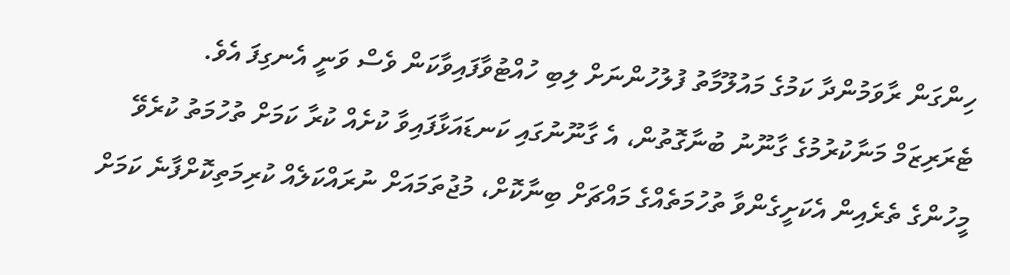ހިންގަން ރާވަމުންދާ ކަމުގެ މައުލޫމާތު ފުލުހުންނަށް ލިބި ހުއްޓުވާފައިވާކަން ވެސް ވަނީ އެނގިފަ އެވެ.
ޓެރަރިޒަމް މަނާކުރުމުގެ ގާނޫނު ބުނާގޮތުން، އެ ގާނޫނުގައި ކަނޑައަޅާފައިވާ ކުށެއް ކުރާ ކަމަށް ތުހުމަތު ކުރެވޭ މީހުންގެ ތެރެއިން އެކަށީގެންވާ ތުހުމަތެއްގެ މައްޗަށް ބިނާކޮށް، މުޖުތަމައަށް ނުރައްކަލެއް ކުރިމަތިކޮށްފާނެ ކަމަށް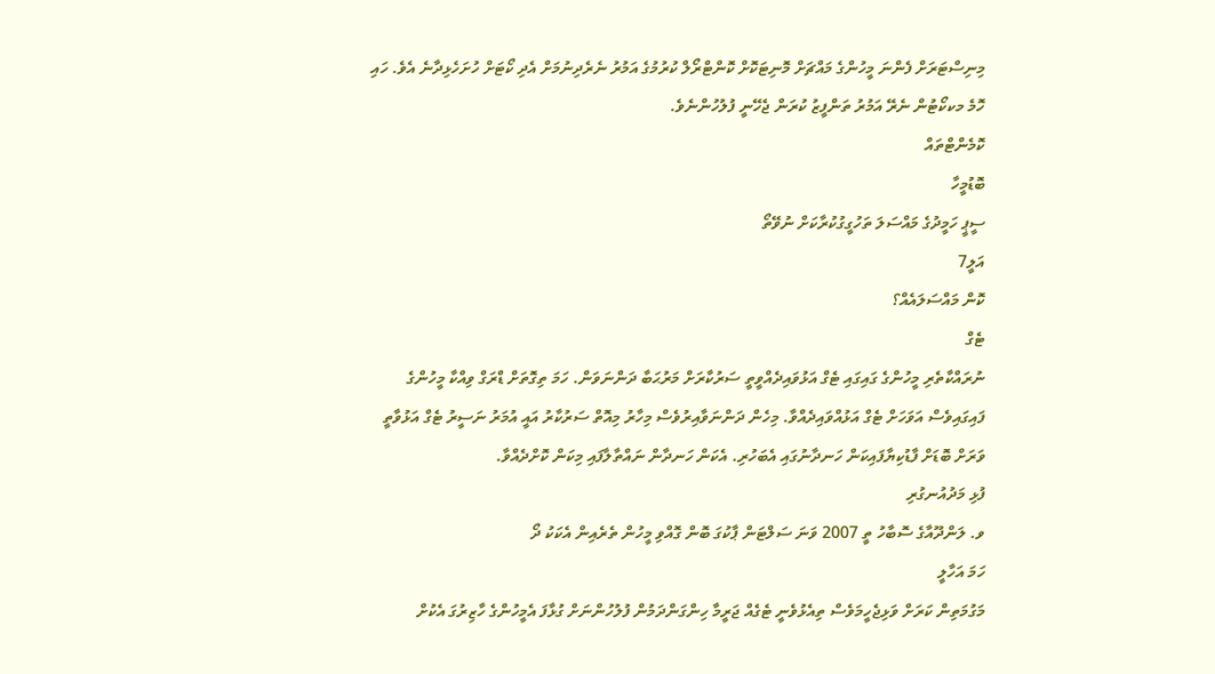މިނިސްޓަރަށް ފެންނަ މީހުންގެ މައްޗަށް މޮނިޓަކޮށް ކޮންޓްރޯލް ކުރުމުގެ އަމުރު ނެރެދިނުމަށް އެދި ކޯޓަށް ހުށަހެޅިދާނެ އެވެ. ހައި ހޮމެ މކކޯޓުން ނެރޭ އަމުރު ތަންފީޒު ކުރަން ޖެހޭނީ ފުލުހުންނެވެ.
ކޮމެންޓްތައް
ބޮޑުމީހާ
ސީޕީ ހަމީދުގެ މައްސަލަ ތަހުގީގުކުރާކަށް ނުވޭތޯ
އަލީ7
ކޮން މައްސަލައެއް؟
ޓެގް
ނުރައްކާތެރި މީހުންގެ ގައިގައި ޓެގް އަޅުވައިދެއްވީތީ ސަރުކާރަށް މަރުޙަބާ ދަންނަވަން. ހަމަ ތިގޮތަށް ޑްރަގް ވިއްކާ މީހުންގެ ފައިގައިވެސް އަވަހަށް ޓެގް އަޅުއްވައިދެއްވާ. މިހެން ދަންނަވާއިރުވެސް މިހާރު މިއޮތް ސަރުކާރު އައީ އުމަރު ނަސީރު ޓެގް އަޅުވާތީ ވަރަށް ބޮޑަށް ފާޑުކިޔާފައިކަން ހަނދާނުގައި އެބަހުރި. އެކަން ހަނދާން ނައްތާލާފައި މިކަން ކޮށްދެއްވާ.
ފުޅި މަދުއުނގުރި
ވ. ލަންދޫއާގެ ސޮބާހު ތީ 2007 ވަނަ ސަލްޓަން ޕާކުގަ ބޮން ގޮއްވި މީހުން ތެރެއިން އެކަކު ދޯ
ހަމަ އަހާލީ
މަގުމަތިން ކަރަށް ވަޅިޖެހީމަވެސް ތިއެޅުވެނީ ޓެގެއް ޖަރީމާ ހިންގަންދަމުން ފުލުހުންނަށް ގުޅާފަ އެމީހުންގެ ހާޒިރުގަ އެކުށް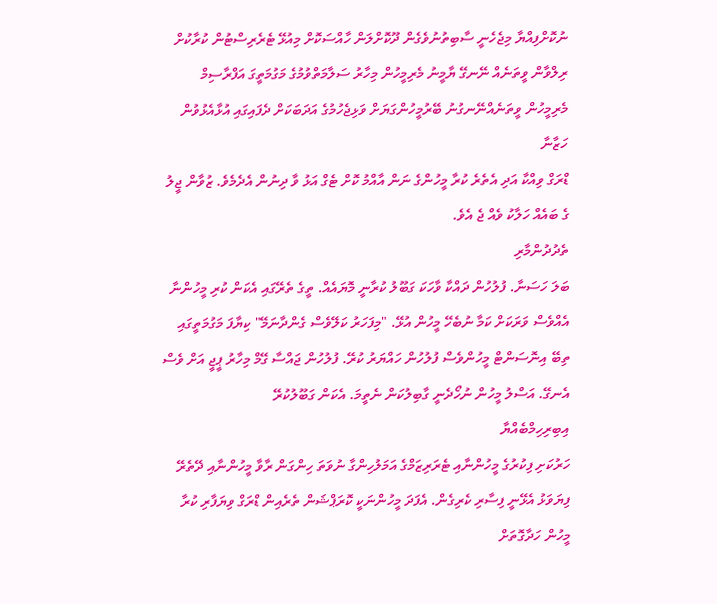ނުކޮށްފިއްޔާ މިޖެހެނީ ސާބިތުނުވެގެން ދޫކޮށްލަން ހާއްސަކޮށް މިއުޅޭ ޓެރެރިސްޓުން ކުރާކުށް ރިލްވާން ވީތަނެއް ނޭނގޭ ޔާމީނު މެރިމީހުން މިހާރު ސަލާމަތްވުމުގެ މަގުމަތީގަ އަފްރާސިމް މެރިމީހުން ވީތަނެއްނޭނގުނު ބޭރުމީހުންގަޔަށް ވަޅިޖެހުމުގެ އަދަބަކަށް ދެފައިގައި އުޅާއެޅުވުން
ހަޒާނާ
ޑްރަގް ވިއްކާ އަދި އެތެރެ ކުރާ މީހުންގެ ނަން އާއްމު ކޮށް ޓެގް އަޅު ވާ ދިނުން އެދެމެވެ. ޒުވާން ޖީލު ގެ ބައެއް ހަލާކު ވެއް ޖެ އެވެ.
ތެދުދުންމާރި
ބަލަ ހަސަނާ. ފުލުހުން ދައްކާ ވާހަކަ ގަބޫލު ކުރާނީ މޮޔައެއް. ތީގެ ތެރޭގައި އެކަން ކުރި މީހުންނާ އެއްވެސް ވަރަކަށް ކަމާ ނުބެހޭ މީހުން އުޅޭ. "މިފަހަރު ކަލޭވެސް ގެންދާނަމޭ" ކިޔާފަ މަގުމަތީގައި ތިބޭ އިނޮސަންޓް މީހުންވެސް ފުލުހުން ހައްޔަރު ކުރޭ. ފުލުހުން ޖައްސާ ގޭމް މިހާރު ޕީޖީ އަށް ވެސް އެނގޭ. އަސްލު މީހުން ނުހޯދެނީ ގާބިލުކަން ނެތީމަ. އެކަން ގަބޫލުކުރޭ
އިބިރިހިމްބެއްޔާ
ހަރުކަށި ފިކުރުގެ މީހުންނާއި ޓެރަރިޒަމްގެ އަމަލުހިންގާ ނުވަތަ ހިންގަން ރާވާ މީހުންނާއި ދޭތެރޭ ފިޔަވަޅު އެޅޭނީ ފިސާރި ކެރިގެން. އެފަދަ މީހުންނަކީ ކޮރަޕްޝަން ތެރެއިން ޑްރަގް ވިޔަފާރި ކުރާ މީހުން ހަދާގޮތަށް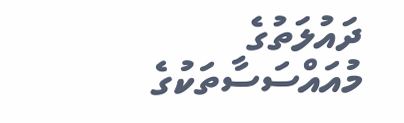ދައުލަތުގެ މުއައްސަސާތަކުގެ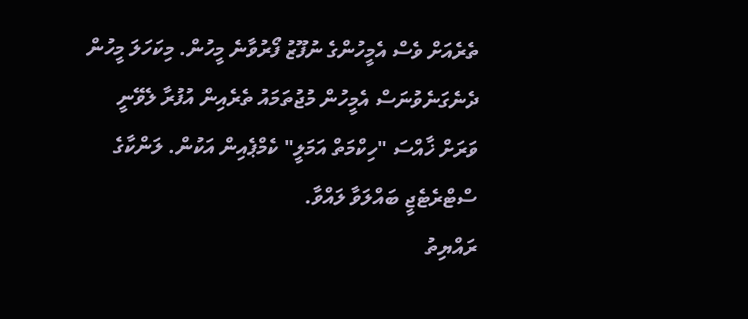ތެރެއަށް ވެސް އެމީހުންގެ ނުފޫޒު ފޯރުވާނެ މީހުން. މިކަހަލަ މީހުން ދެނެގަނެވުނަސް އެމީހުން މުޖުތަމައު ތެރެއިން އުފުރާ ލެވޭނީ ވަރަށް ޚާއްސަ "ހިކްމަތް އަމަލީ" ކެމްޕެއިން އަކުން. ލަންކާގެ ސްޓްރެޓެޖީ ބައްލަވާ ލައްވާ.
ރައްޔިތު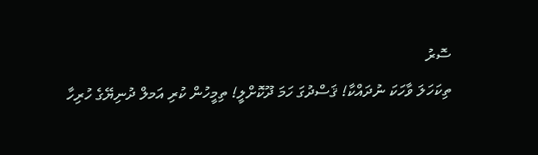ސޮރު
ތިކަހަލަ ވާހަކަ ނުދައްކާ! ޤަސްދުގަ ހަމަ ދޫކޮށްލީ! ތިމީހުން ކުރި އަމލް ދުނިޔޭގެ ހުރިހާ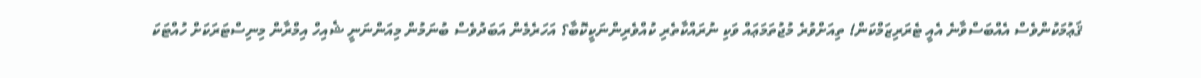ޤަޢުމަކުންވެސް އެއްބަސްވާނެ އެއީ ޓެރަރިޒަމްކަން! ތިއަށްވުރެ މުޖުތަމަޢައް ވަކި ނުރައްކާތެރި ކުއްވެރިންނަކީކޮބާ؟ އަހަރެމެން އަބަދުވެސް ބުނަމުން މިއަންނަނީ ޝެއިހް އިމްރާން މިނިސްޓަރަކަށް ހުއްޓަކަ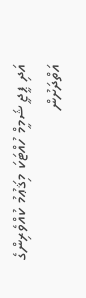އަދި ޕީޖީ ޝަމީމް ހުއްޓަކަ މިޤަޢުމު ކުއްވެރިންގެ އަތްދަށުން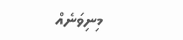މިނިވަނެއް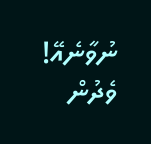ނުވާނެއޭ! ވެދުން